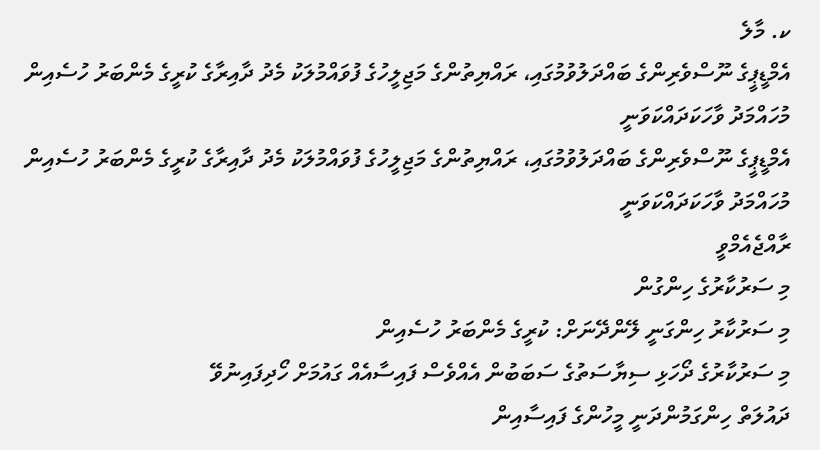ކ. މާލެ
އެމްޑީޕީގެ ނޫސްވެރިންގެ ބައްދަލުވުމުގައި، ރައްޔިތުންގެ މަޖިލީހުގެ ފުވައްމުލަކު މެދު ދާއިރާގެ ކުރީގެ މެންބަރު ހުސެއިން މުހައްމަދު ވާހަކަދައްކަވަނީ
އެމްޑީޕީގެ ނޫސްވެރިންގެ ބައްދަލުވުމުގައި، ރައްޔިތުންގެ މަޖިލީހުގެ ފުވައްމުލަކު މެދު ދާއިރާގެ ކުރީގެ މެންބަރު ހުސެއިން މުހައްމަދު ވާހަކަދައްކަވަނީ
ރާއްޖެއެމްވީ
މި ސަރުކާރުގެ ހިންގުން
މި ސަރުކާރު ހިންގަނީ ލޭންދޭނަށް: ކުރީގެ މެންބަރު ހުސެއިން
މި ސަރުކާރުގެ ދޯހަޅި ސިޔާސަތުގެ ސަބަބުން އެއްވެސް ފައިސާއެއް ގައުމަށް ހޯދިފައިނުވޭ
ދައުލަތް ހިންގަމުންދަނީ މީހުންގެ ފައިސާއިން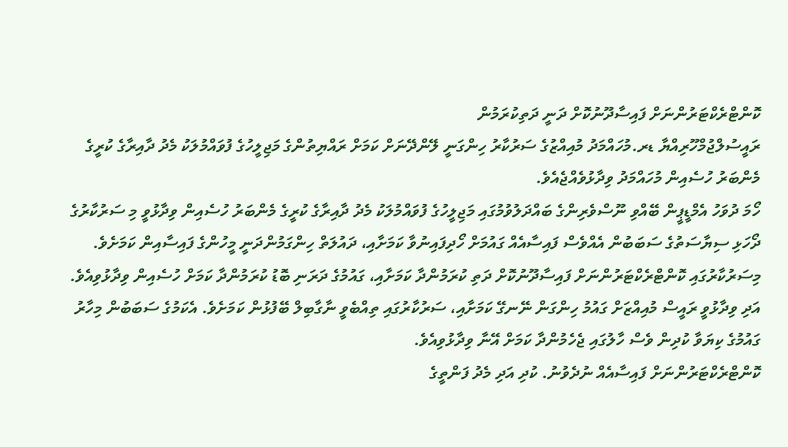ކޮންޓްރެކްޓަރުންނަށް ފައިސާދޫނުކޮށް ދަނީ ދަތިކުރަމުން
ރައީސުލްޖުމްހޫރިއްޔާ ޑރ.މުހައްމަދު މުއިއްޒުގެ ސަރުކާރު ހިންގަނީ ލޭންދޭނަށް ކަމަށް ރައްޔިތުންގެ މަޖިލީހުގެ ފުވައްމުލަކު މެދު ދާއިރާގެ ކުރީގެ މެންބަރު ހުސެއިން މުހައްމަދު ވިދާޅުވެއްޖެއެވެ.
ހޯމަ ދުވަހު އެމްޑީޕީން ބޭއްވި ނޫސްވެރިންގެ ބައްދަލުވުމުގައި މަޖިލީހުގެ ފުވައްމުލަކު މެދު ދާއިރާގެ ކުރީގެ މެންބަރު ހުސެއިން ވިދާޅުވީ މި ސަރުކާރުގެ ދޯހަޅި ސިޔާސަތުގެ ސަބަބުން އެއްވެސް ފައިސާއެއް ގައުމަށް ހޯދިފައިނުވާ ކަމަށާއި، ދައުލަތް ހިންގަމުންދަނީ މީހުންގެ ފައިސާއިން ކަމަށެވެ.
މިސަރުކާރުގައި ކޮންޓްރެކްޓަރުންނަށް ފައިސާދޫނުކޮށް ދަތި ކުރަމުންދާ ކަމަށާއި، ގައުމުގެ ދަރަނި ބޮޑު ކުރަމުންދާ ކަމަށް ހުސެއިން ވިދާޅުވިއެވެ. އަދި ވިދާޅުވީ ރައީސް މުއިއްޒަށް ގައުމު ހިންގަން ނޭނގޭ ކަމަށާއި، ސަރުކާރުގައި ތިއްބެވީ ނާގާބިލް ބޭފުޅުން ކަމަށެވެ. އެކަމުގެ ސަބަބުން މިހާރު ގައުމުގެ ކިޔަވާ ކުދިން ވެސް ހާލުގައި ޖެހެމުންދާ ކަމަށް އޭނާ ވިދާޅުވިއެވެ.
ކޮންޓްރެކްޓަރުންނަށް ފައިސާއެއް ނުދެވުނު. ކުދި އަދި މެދު ފަންތީގެ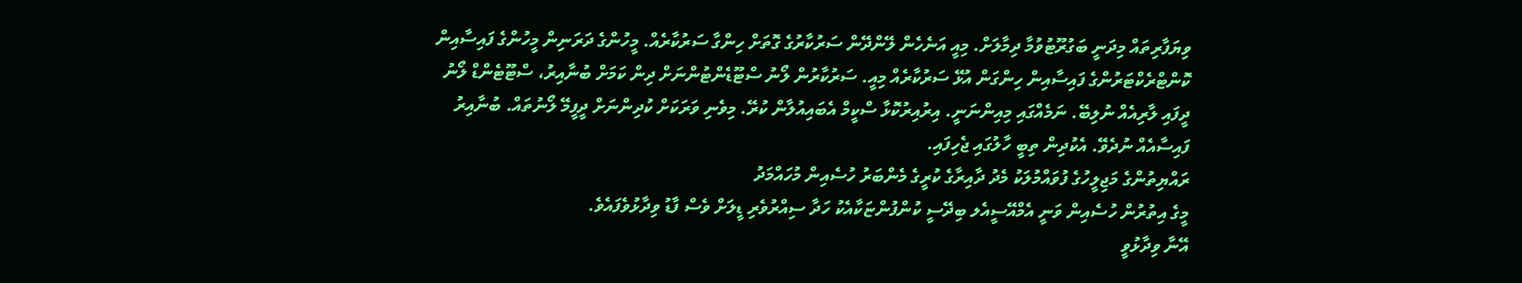ވިޔަފާރިތައް މިދަނީ ބަގުރޫޓުވުމާ ދިމާލަށް. މިއީ އަނެހެން ލޭންދޭން ސަރުކާރުގެ ގޮތަށް ހިންގާ ސަރުކާރެއް. މީހުންގެ ދަރަނިން މީހުންގެ ފައިސާއިން ކޮންޓްރެކްޓަރުންގެ ފައިސާއިން ހިންގަން އުޅޭ ސަރުކާރެއް މިއީ. ސަރުކާރުން ލޯނު ސްޓޫޑެންޓުންނަށް ދިން ކަމަށް ބުނާއިރު، ސްޓޫޓެންޑް ލޯނު ދީފައި ލާރިއެއް ނުލިބޭ. ނަމެއްގައި މިއިންނަނީ. އިރުއިރުކޮޅާ ސްކީމް އެބައިއުލާން ކުރޭ. މިވެނި ވަރަކަށް ކުދިންނަށް ދީފީމޭ ލޯނުތައް. ބުނާއިރު ފައިސާއެއް ނުދެވޭ. އެކުދިން ތިބީ ހާލުގައި ޖެހިފައި.
ރައްޔިތުންގެ މަޖިލީހުގެ ފުވައްމުލަކު މެދު ދާއިރާގެ ކުރީގެ މެންބަރު ހުސެއިން މުހައްމަދު
މީގެ އިތުރުން ހުސެއިން ވަނީ އެމްއޭސީއެލ ބިދޭސީ ކުންފުންޏަކާއެކު ހަދާ ސިއްރުވެރި ޑީލަށް ވެސް ފާޑު ވިދާޅުވެފައެވެ.
އޭނާ ވިދާޅުވީ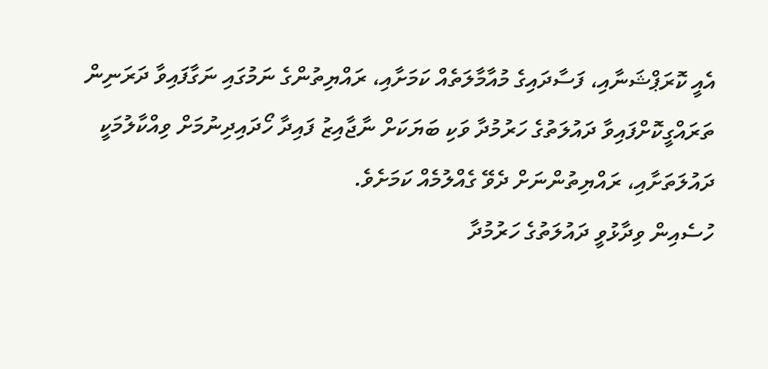އެއީ ކޮރަޕްޝަނާއި، ފަސާދައިގެ މުއާމާލަތެއް ކަމަށާއި، ރައްޔިތުންގެ ނަމުގައި ނަގާފައިވާ ދަރަނިން ތަރައްގީކޮށްފައިވާ ދައުލަތުގެ ހަރުމުދާ ވަކި ބަޔަކަށް ނާޖާއިޒު ފައިދާ ހޯދައިދިނުމަށް ވިއްކާލުމަކީ ދައުލަތަށާއި، ރައްޔިތުންނަށް ދެވޭ ގެއްލުމެއް ކަމަށެވެ.
ހުސެއިން ވިދާޅުވީ ދައުލަތުގެ ހަރުމުދާ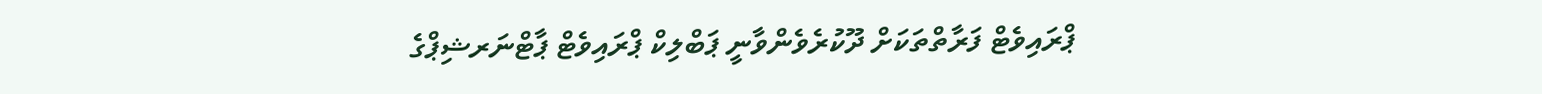ޕްރައިވެޓް ފަރާތްތަކަށް ދޫކުރެވެންވާނީ ޕަބްލިކް ޕްރައިވެޓް ޕާޓްނަރޝިޕްގެ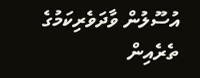އުސޫލުން ވާދަވެރިކަމުގެ ތެރެއިން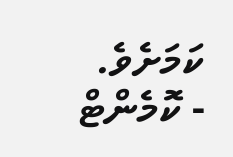ކަމަށެވެ.
- ކޮމެންޓް